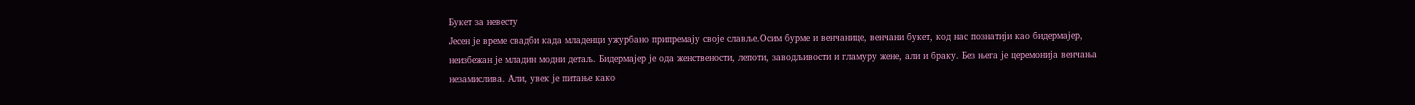Букет за невесту
Јесен је време свадби када младенци ужурбано припремају своје славље.Осим бурме и венчанице, венчани букет, код нас познатији као бидермајер, неизбежан је младин модни детаљ. Бидермајер је ода женствености, лепоти, заводљивости и гламуру жене, али и браку. Без њега је церемонија венчања незамислива. Али, увек је питање како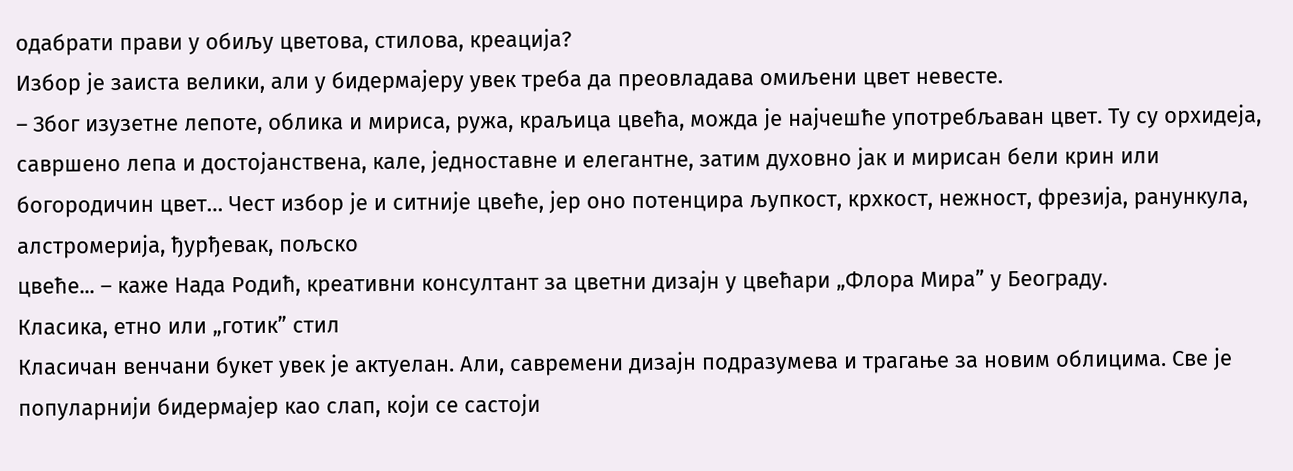одабрати прави у обиљу цветова, стилова, креација?
Избор је заиста велики, али у бидермајеру увек треба да преовладава омиљени цвет невесте.
– Због изузетне лепоте, облика и мириса, ружа, краљица цвећа, можда је најчешће употребљаван цвет. Ту су орхидеја, савршено лепа и достојанствена, кале, једноставне и елегантне, затим духовно јак и мирисан бели крин или богородичин цвет… Чест избор је и ситније цвеће, јер оно потенцира љупкост, крхкост, нежност, фрезија, ранункула, алстромерија, ђурђевак, пољско
цвеће... – каже Нада Родић, креативни кoнсултант за цветни дизајн у цвећари „Флора Мира” у Београду.
Класика, етно или „готик” стил
Класичан венчани букет увек је актуелан. Али, савремени дизајн подразумева и трагање за новим облицима. Све је популарнији бидермајер као слап, који се састоји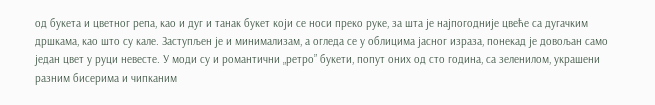од букета и цветног репа, као и дуг и танак букет који се носи преко руке, за шта је најпогодније цвеће са дугачким дршкама, као што су кале. Заступљен је и минимализам, а огледа се у облицима јасног израза, понекад је довољан само један цвет у руци невесте. У моди су и романтични „ретро” букети, попут оних од сто година, са зеленилом, украшени разним бисерима и чипканим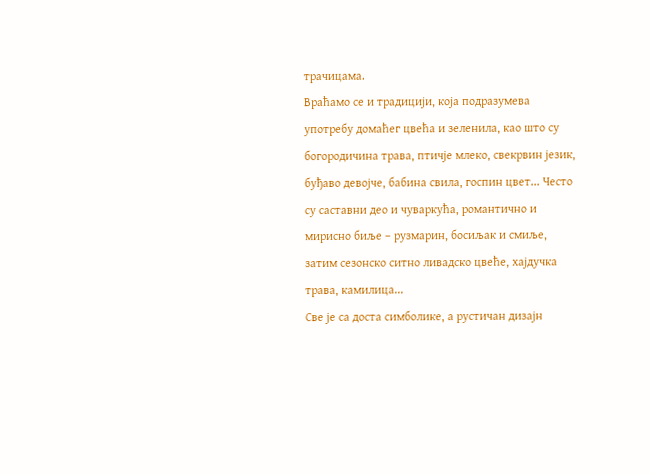трачицама.
Враћамо се и традицији, која подразумева употребу домаћег цвећа и зеленила, као што су богородичина трава, птичје млеко, свекрвин језик, буђаво девојче, бабина свила, госпин цвет... Често су саставни део и чуваркућа, романтично и мирисно биље – рузмарин, босиљак и смиље, затим сезонско ситно ливадско цвеће, хајдучка трава, камилица...
Све је са доста симболике, а рустичан дизајн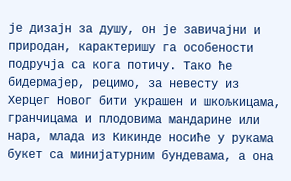је дизајн за душу, он је завичајни и природан, карактеришу га особености подручја са кога потичу. Тако ће бидермајер, рецимо, за невесту из Херцег Новог бити украшен и шкољкицама, гранчицама и плодовима мандарине или нара, млада из Кикинде носиће у рукама букет са минијатурним бундевама, а она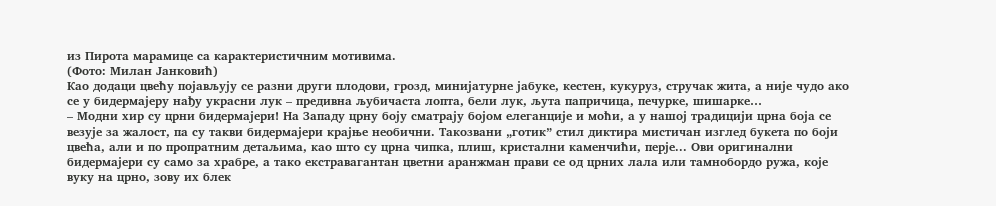из Пирота марамице са карактеристичним мотивима.
(Фото: Милан Јанковић)
Као додаци цвећу појављују се разни други плодови, грозд, минијатурне јабуке, кестен, кукуруз, стручак жита, а није чудо ако се у бидермајеру нађу украсни лук – предивна љубичаста лопта, бели лук, љута папричица, печурке, шишарке…
– Модни хир су црни бидермајери! На Западу црну боју сматрају бојом елеганције и моћи, а у нашој традицији црна боја се везује за жалост, па су такви бидермајери крајње необични. Такозвани „готик” стил диктира мистичан изглед букета по боји цвећа, али и по пропратним детаљима, као што су црна чипка, плиш, кристални каменчићи, перје... Ови оригинални бидермајери су само за храбре, а тако екстравагантан цветни аранжман прави се од црних лала или тамнобордо ружа, које вуку на црно, зову их блек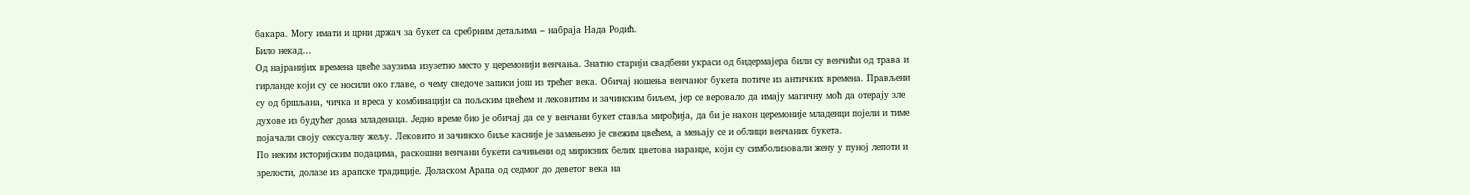бакара. Могу имати и црни држач за букет са сребрним детаљима – набраја Нада Родић.
Било некад…
Од најранијих времена цвеће заузима изузетно место у церемонији венчања. Знатно старији свадбени украси од бидермајера били су венчићи од трава и гирланде који су се носили око главе, о чему сведоче записи још из трећег века. Обичај ношења венчаног букета потиче из античких времена. Прављени су од бршљана, чичка и вреса у комбинацији са пољским цвећем и лековитим и зачинским биљем, јер се веровало да имају магичну моћ да отерају зле духове из будућег дома младенаца. Једно време био је обичај да се у венчани букет ставља мирођија, да би је након церемоније младенци појели и тиме појачали своју сексуалну жељу. Лековито и зачинско биље касније је замењено је свежим цвећем, а мењају се и облици венчаних букета.
По неким историјским подацима, раскошни венчани букети сачињени од мирисних белих цветова наранџе, који су симболизовали жену у пуној лепоти и зрелости, долазе из арапске традиције. Доласком Арапа од седмог до деветог века на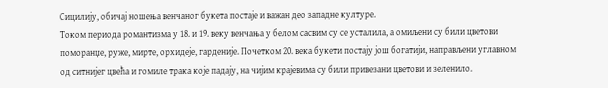Сицилију, обичај ношења венчаног букета постаје и важан део западне културе.
Током периода романтизма у 18. и 19. веку венчања у белом сасвим су се усталила, а омиљени су били цветови поморанџе, руже, мирте, орхидеје, гарденије. Почетком 20. века букети постају још богатији, направљени углавном од ситнијег цвећа и гомиле трака које падају, на чијим крајевима су били привезани цветови и зеленило.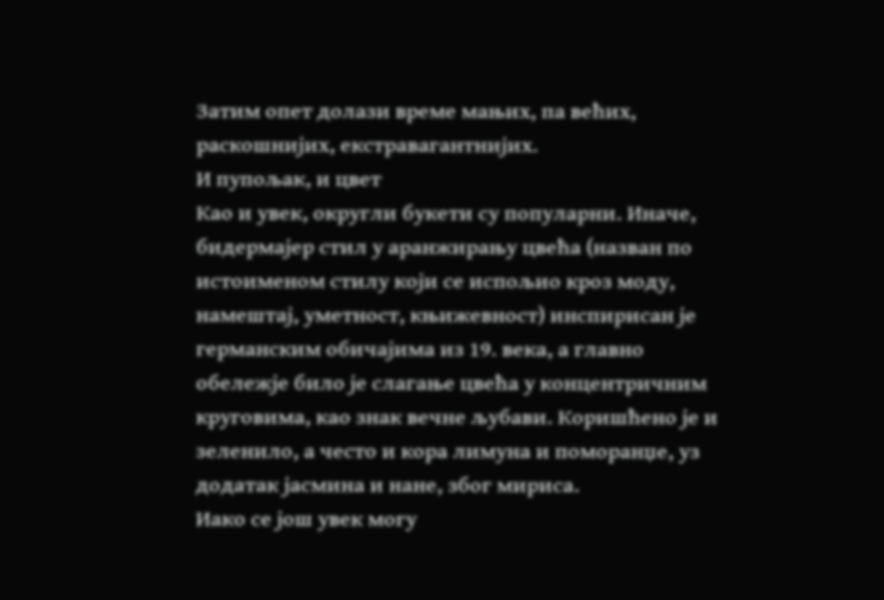Затим опет долази време мањих, па већих, раскошнијих, екстравагантнијих.
И пупољак, и цвет
Као и увек, округли букети су популарни. Иначе, бидермајер стил у аранжирању цвећа (назван по истоименом стилу који се испољио кроз моду, намештај, уметност, књижевност) инспирисан је германским обичајима из 19. века, а главно обележје било је слагање цвећа у концентричним круговима, као знак вечне љубави. Коришћено је и зеленило, а често и кора лимуна и поморанџе, уз додатак јасмина и нане, због мириса.
Иако се још увек могу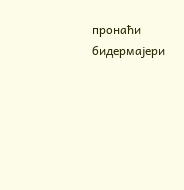пронаћи бидермајери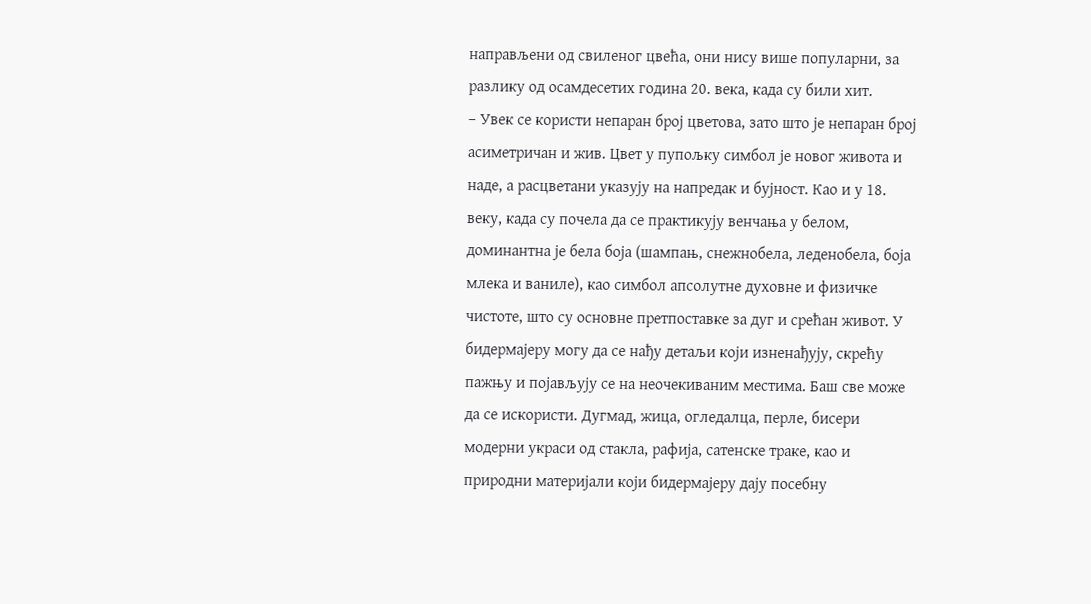направљени од свиленог цвећа, они нису више популарни, за разлику од осамдесетих година 20. века, када су били хит.
– Увек се користи непаран број цветова, зато што је непаран број асиметричан и жив. Цвет у пупољку симбол је новог живота и наде, а расцветани указују на напредак и бујност. Као и у 18. веку, када су почела да се практикују венчања у белом, доминантна је бела боја (шампањ, снежнобела, леденобела, боја млека и ваниле), као симбол апсолутне духовне и физичке чистоте, што су основне претпоставке за дуг и срећан живот. У бидермајеру могу да се нађу детаљи који изненађују, скрећу пажњу и појављују се на неочекиваним местима. Баш све може да се искористи. Дугмад, жица, огледалца, перле, бисери модерни украси од стакла, рафија, сатенске траке, као и природни материјали који бидермајеру дају посебну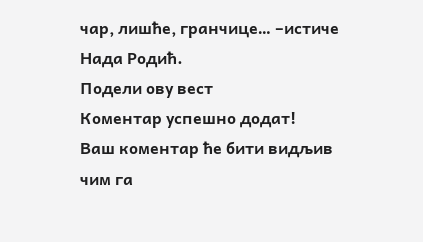чар, лишће, гранчице… –истиче Нада Родић.
Подели ову вест
Комeнтар успeшно додат!
Ваш комeнтар ћe бити видљив чим га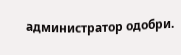администратор одобри.